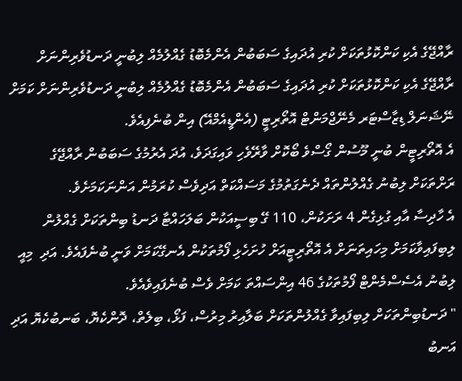ރާއްޖޭގެ އެކި ކަންކޮޅުތަކަށް ކުރި އުދައިގެ ސަބަބުން އެންމެބޮޑު ގެއްލުމެއް ލިބުނީ ދަނޑުވެރިންނަށް
ރާއްޖޭގެ އެކި ކަންކޮޅުތަކަށް ކުރި އުދައިގެ ސަބަބުން އެންމެބޮޑު ގެއްލުމެއް ލިބުނީ ދަނޑުވެރިންނަށް ކަމަށް ނޭޝަނަލް ޑިޒާސްޓަރ މެނޭޖްމަންޓް އޮތޯރިޓީ (އެންޑީއެމްއޭ) އިން ބުނެފިއެވެ.
އެ އޮތޯރިޓީން ބުނީ މޫސުން ގޯސްވެ ބޯކޮށް ވާރޭވެހި ވައިގަދަވެ، އުދަ އެރުމުގެ ސަބަބުން ރާއްޖޭގެ ރަށްތަކަށް ލިބުނު ގެއްލުންތައް ދެނެގަތުމުގެ މަސައްކަތް އަދިވެސް ކުރަމުން އަންނަކަމަށެވެ.
އެ ހާދިސާ އާއި ގުޅިގެން 4 ރަށަކުން، 110 ގޭ ބިސީއަކުން ބަލަހައްޓާ ދަނޑު ބިންތަކަށް ގެއްލުން ލިބިފައިވާކަމަށް މިހައިތަނަށް އެ އޮތޯރިޓީއަށް ހުށަހެޅި ފޯމުތަކުން އެނގޭކަމަށް ވަނީ ބުނެފައެވެ. އަދި  މިއީ ލިބުނު އެސެސްމެންޓް ފޯމުތަކުގެ 46 އިންސައްތަ ކަމަށް ވެސް ބުނެފައިވެއެވެ.
" ދަނޑުބިންތަކަށް ލިބިފައިވާ ގެއްލުންތަކަށް ބަލާއިރު މިރުސް، ފަޅޯ، ބިލެތް، ދޮންކެޔޮ، ބަނބުކެޔޮ އަދި އަނބު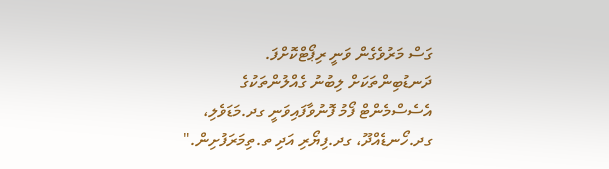ގަސް މަރުވެގެން ވަނީ ރިޕޯޓްކޮށްފަ. ދަނޑުބިންތަކަށް ލިބުނު ގެއްލުންތަކުގެ އެސެސްމެންޓް ފޯމު ފޮނުވާފައިވަނީ ގދ.މަޑަވެލި، ގދ.ހޯނޑެއްދޫ، ގދ.ފިޔޯރި އަދި ތ.ތިމަރަފުށިން."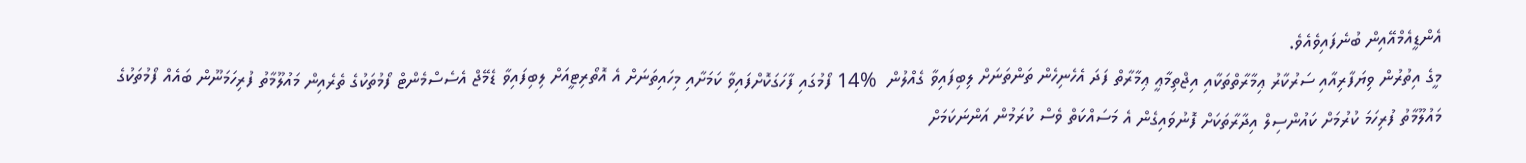އެންޑީއެމްއޭއިން ބުނެފައިވެއެވެ.
މީގެ އިތުރުން ވިޔަފާރިއާއި ސަރުކާރު ޢިމާރާތްތަކާއި އިޖްތިމާޢީ ޢިމާރާތް ފަދަ އެހެނިހެން ތަންތަނަށް ލިބިފައިވާ ގެއްލުން  %14 ފޯމުގައި ފާހަގަކޮށްފައިވާ ކަމަށާއި މިހައިތަނަށް އެ އޮތޯރިޓީއަށް ލިބިފައިވާ ޑެމޭޖް އެސެސްމެންޓް ފޯމުތަކުގެ ތެރެއިން މައުލޫމާތު ފުރިހަމަނޫން ބައެއް ފޯމުތަކުގެ މައުލޫމާތު ފުރިހަމަ ކުރުމަށް ކައުންސިލް އިދާރާތަކަށް ފޮނުވައިގެން އެ މަސައްކަތް ވެސް ކުރަމުން އަންނަކަމަށް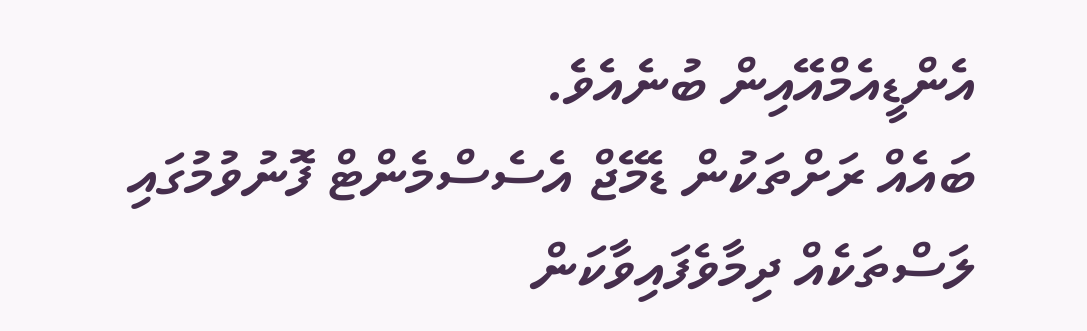އެންޑީއެމްއޭއިން ބުނެއެވެ.
ބައެއް ރަށްތަކުން ޑެމޭޖް އެސެސްމެންޓް ފޮނުވުމުގައި ލަސްތަކެއް ދިމާވެފައިވާކަން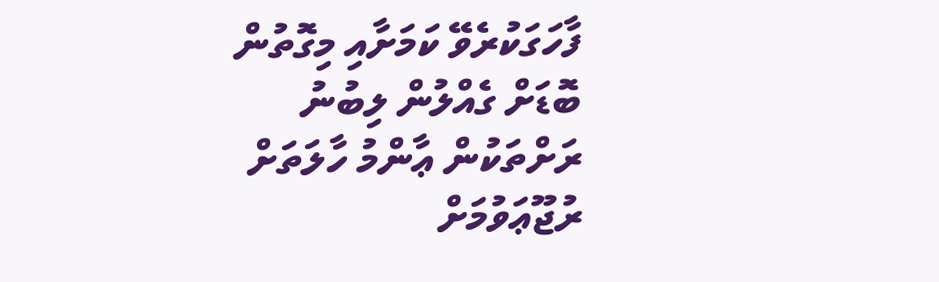ފާހަގަކުރެވޭ ކަމަށާއި މިގޮތުން ބޮޑަށް ގެއްލުން ލިބުނު ރަށްތަކުން ޢާންމު ހާލަތަށް ރުޖޫޢަވުމަށް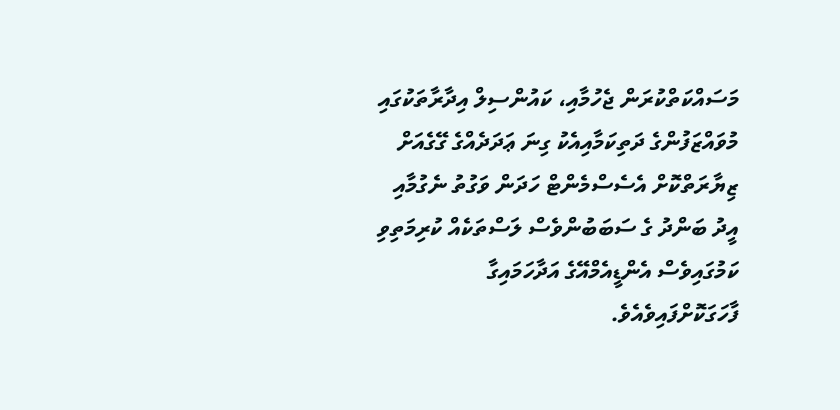މަސައްކަތްކުރަން ޖެހުމާއި، ކައުންސިލް އިދާރާތަކުގައި މުވައްޒަފުންގެ ދަތިކަމާއިއެކު ގިނަ ޢަދަދެއްގެ ގޭގެއަށް ޒިޔާރަތްކޮށް އެސެސްމެންޓް ހަދަން ވަގުތު ނެގުމާއި އީދު ބަންދު ގެ ސަބަބުންވެސް ލަސްތަކެއް ކުރިމަތިވި ކަމުގައިވެސް އެންޑީއެމްއޭގެ އަދާހަމައިގާ ފާހަގަކޮށްފައިވެއެވެ.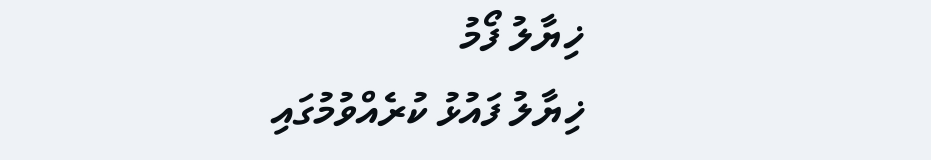ޚިޔާލު ފޯމު
ޚިޔާލު ފައުޅު ކުރެއްވުމުގައި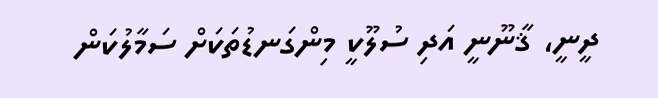ދީނީ، ޤާނޫނީ އަދި ސުލޫކީ މިންގަނޑުތަކަށް ސަމާލުކަން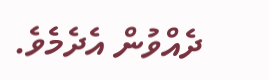ދެއްވުން އެދެމެވެ.